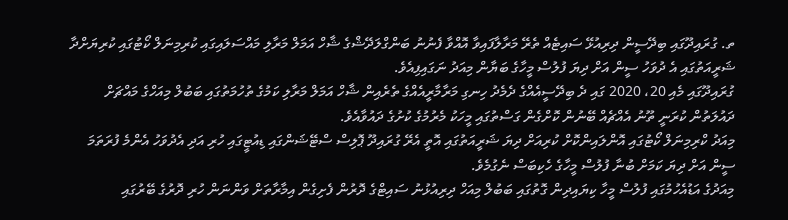ތ. ގުރައިދޫގައި ބިދޭސީން ދިރިއުޅޭ ސައިޓެއް ތެރޭ މަރާލާފައިވާ އޮއްވާ ފެނުނު ބަންގްލަދޭޝްގެ ޝާހް އަމަލް މަރާލި މައްސަލައިގައި ކުރިމިނަލް ކޯޓުގައި ކުރިޔަށްދާ ޝަރީއަތުގައި އެ ދުވަހު ސީން އަށް ދިޔަ ފުލުސް މީހާގެ ބަޔާން މިއަދު ނަގައިފިއެވެ.
ގުރައިދޫގައި މެއި 20، 2020 ގައި ދެ ބިދޭސީއެއްގެ ދެމެދު ހިނގި މަރާމާރީއެއްގެ ތެރެއިން ޝާހް އަމަލް މަރާލި ކަމުގެ ތުހުމަތުގައި ބަބުލް މިއަހްގެ މައްޗަށް ދައުލަތުން ކުރަނީ ތޫނު އެއްޗެއް ބޭނުން ކޮށްގެން ގަސްތުގައި މީހަކު މެރުމުގެ ކުށުގެ ދައުވާއެވެ.
މިއަދު ކްރިމިނަލް ކޯޓުގައި އޮންލައިންކޮށް ކުރިއަށް ދިޔަ ޝަރީއަތުގައި އޮތީ އެރޭ ގުރައިދޫ ޕޮލިސް ސްޓޭޝަންގައި ޑިއުޓީގައި ހުރި އަދި އެދުވަހު އެންމެ ފުރަތަމަ ސީން އަށް ދިޔަ ކަމަށް ބުނާ ފުލުސް މީހާގެ ހެކިބަސް ނެގުމެވެ.
މިއަދުގެ އަޑުއެހުމުގައި ފުލުސް މީހާ ކިޔައިދިން ގޮތުގައި ބަބުލް މިއަހް ދިރިއުޅުނު ސައިޓްގެ ދޮރުން ފެށިގެން އިމާރާތަށް ވަންނަން ހުރި ދޮރުގެ ބޭރުގައި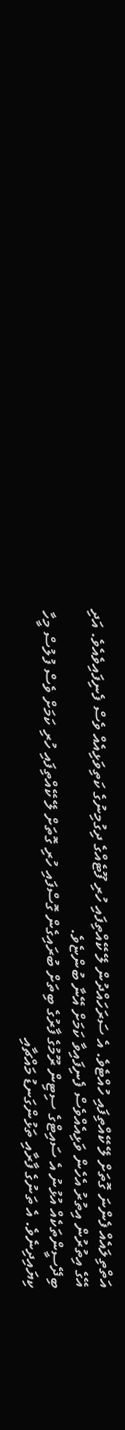އަތްތިލައެއް ފެންނަ ގޮތަށް ލޭ ކޭއްތިފައި ހުއްޓެވެ. އެ ސަރަހައްދުން ލޭ ކޭއްތިފައި ހުރި ފޫޓެއްގެ ދިގުމިނުގެ ކަތިވަޅިއެއް ވެސް ފެނިފައިވެއެވެ. އަދި އޭގެ އިތުރުން އިތުރު އެހެން ވަޅިއެއްވެސް ފެނިފައިވާ ކަމަށް އޭނާ ބުންޏެވެ.
ބިދޭސީންތަކެއް އުޅުނު އެ ސައިޓްގެ ސިޓިން ރޫމުގެ ފާރުގެ ބިތަށް ބުރައިގެން ގޮސްފައި ހުރި ގޮތަށް ލޭ ކޭއްތިފައި ހުރި ކަމަށް ވެސް ފުލުސް މީހާ ކިޔައިދިނެވެ. އެ ތަނުގެ ފާރާއި ތަޅުންގަނޑު މައްޗާއި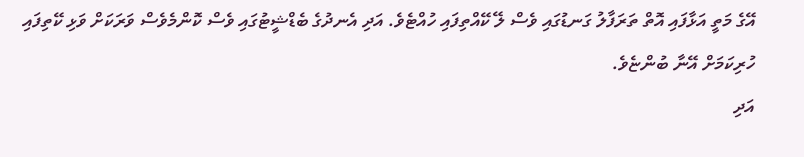އޭގެ މަތީ އަޅާފައި އޮތް ތަރަފާލު ގަނޑުގައި ވެސް ލޭ ކޭއްތިފައި ހުއްޓެވެ. އަދި އެނދުގެ ބެޑްޝީޓުގައި ވެސް ކޮންމެވެސް ވަރަކަށް ވަޅި ކޭތިފައި ހުރިކަމަށް އޭނާ ބުންޏެވެ.
އަދި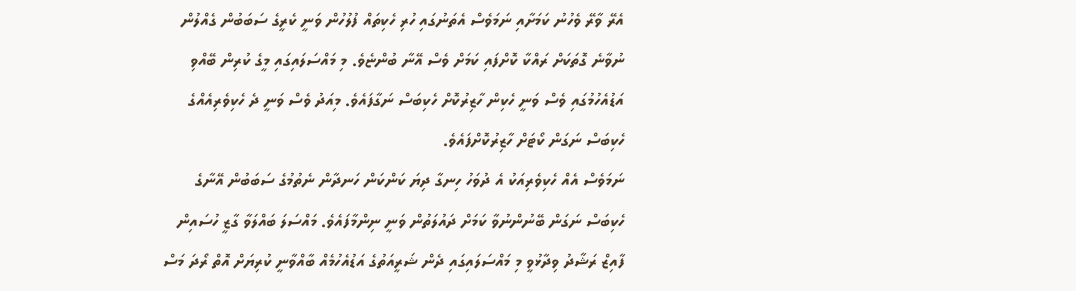އެރޭ ވާރޭ ވެހުނު ކަމަށާއި ނަމަވެސް އެތަނުގައި ހުރި ހެކިތައް ފުލުހުން ވަނީ ކެރީގެ ސަބަބުން ގެއްލުން ނުވާނެ ގޮތަކަށް ރައްކާ ކޮށްފައި ކަމަށް ވެސް އޭނާ ބުންޏެވެ. މި މައްސަލައިގައި މީގެ ކުރިން ބޭއްވި އަޑުއެހުމުގައި ވެސް ވަނީ ހެކިން ހާޒިރުކޮށް ހެކިބަސް ނަގާފައެވެ. މިއަދު ވެސް ވަނީ ދެ ހެކިވެރިއެއްގެ ހެކިބަސް ނަގަން ކޯޓަށް ހާޒިރުކޮށްފައެވެ.
ނަމަވެސް އެއް ހެކިވެރިއަކު އެ ދުވަހު ހިނގާ ދިޔަ ކަންކަން ހަނދާން ނެތުމުގެ ސަބަބުން އޭނާގެ ހެކިބަސް ނަގަން ބޭނުންނުވާ ކަމަށް ދައުލަތުން ވަނީ ނިންމާފައެވެ. މައްސަލަ ބައްލަވާ ގާޒީ ހުސައިން ފާއިޒް ރަޝާދު ވިދާޅުވީ މި މައްސަލައިގައި ދެން ޝަރީއަތުގެ އަޑުއެހުމެއް ބާއްވާނީ ކުރިޔަށް އޮތް ރޯދަ މަސް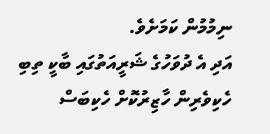ނިމުމުން ކަމަށެވެ.
އަދި އެ ދުވަހުގެ ޝަރީއަތުގައި ބާކީ ތިބި ހެކިވެރިން ހާޒިރުކޮށް ހެކިބަސް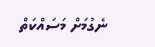ނެގުމަށް މަސައްކަތް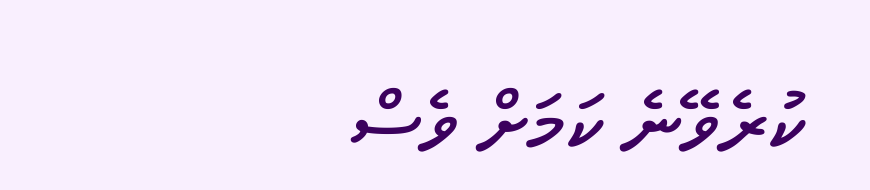ކުރެވޭނެ ކަމަށް ވެސް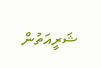ޝަރީއަތުން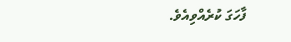ފާހަގަ ކުރެއްވިއެވެ.